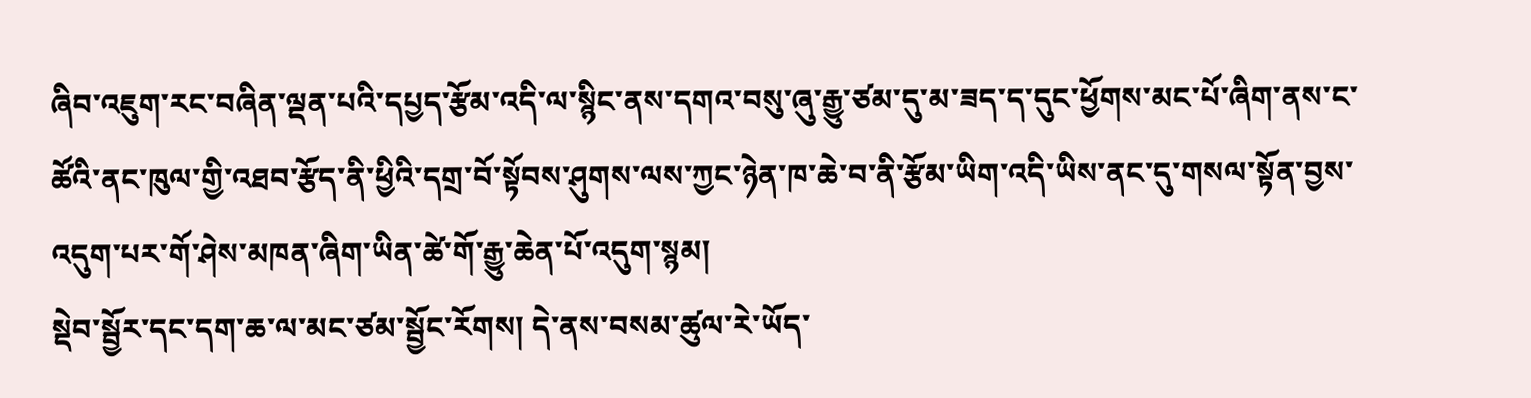ཞིབ་འཇུག་རང་བཞིན་ལྡན་པའི་དཔྱད་རྩོམ་འདི་ལ་སྙིང་ནས་དགའ་བསུ་ཞུ་རྒྱུ་ཙམ་དུ་མ་ཟད་ད་དུང་ཕྱོགས་མང་པོ་ཞིག་ནས་ང་ཚོའི་ནང་ཁུལ་གྱི་འཐབ་རྩོད་ནི་ཕྱིའི་དགྲ་བོ་སྟོབས་ཤུགས་ལས་ཀྱང་ཉེན་ཁ་ཆེ་བ་ནི་རྩོམ་ཡིག་འདི་ཡིས་ནང་དུ་གསལ་སྟོན་བྱས་འདུག་པར་གོ་ཤེས་མཁན་ཞིག་ཡིན་ཚེ་གོ་རྒྱུ་ཆེན་པོ་འདུག་སྙམ།
སྡེབ་སྦྱོར་དང་དག་ཆ་ལ་མང་ཙམ་སྦྱོང་རོགས། དེ་ནས་བསམ་ཚུལ་རེ་ཡོད་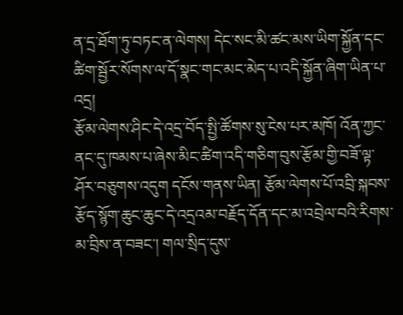ན་དྲ་ཐོག་ཏུ་བཏང་ན་ལེགས། དེང་སང་མི་ཚང་མས་ཡིག་སྐྱོན་དང་ཚིག་སྦྱོར་སོགས་ལ་དོ་སྣང་གང་མང་མེད་པ་འདི་སྐྱོན་ཞིག་ཡིན་པ་འདྲ།
རྩོམ་ལེགས་ཤིང་དེ་འདྲ་བོད་སྤྱི་ཚོགས་སུ་ངེས་པར་མཁོ། འོན་ཀྱང་ནང་དུ་ཁམས་པ་ཞེས་མིང་ཚིག་འདི་གཅིག་བུས་རྩོམ་གྱི་བཟོ་ལྟ་ཤོར་བཅུགས་འདུག དངོས་གནས་ཡིན། རྩོམ་ལེགས་པོ་འབྲི་སྐབས་རྩོད་སྙོག་ཆུང་ཆུང་དེ་འདྲའམ་བརྗོད་དོན་དང་མ་འབྲེལ་བའི་རིགས་མ་བྲིས་ན་བཟང་། གལ་སྲིད་དུས་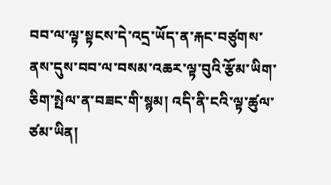བབ་ལ་ལྟ་སྟངས་དེ་འདྲ་ཡོད་ན་རྐང་བཙུགས་ནས་དུས་བབ་ལ་བསམ་འཆར་ལྟ་བུའི་རྩོམ་ཡིག་ཅིག་སྤེལ་ན་བཟང་གི་སྙམ། འདི་ནི་ངའི་ལྟ་ཚུལ་ཙམ་ཡིན།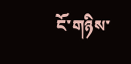ངོ་གཉིས་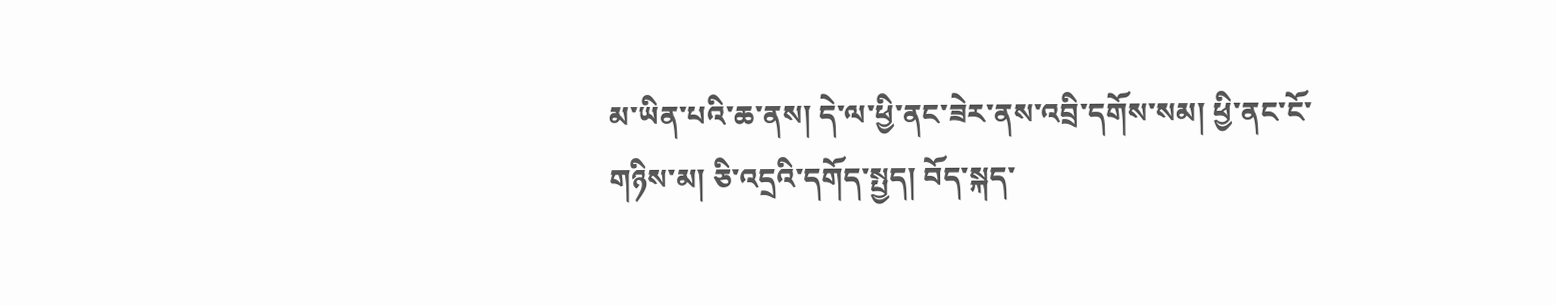མ་ཡིན་པའི་ཆ་ནས། དེ་ལ་ཕྱི་ནང་ཟེར་ནས་འབྲི་དགོས་སམ། ཕྱི་ནང་ངོ་གཉིས་མ། ཅི་འདྲའི་དགོད་སྤྱད། བོད་སྐད་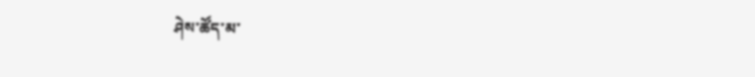ཤེས་ཚོད་མ་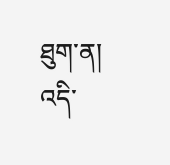ཐུག་ན། འདི་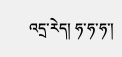འདྲ་རེད། ཧ་ཧ་ཧ་།